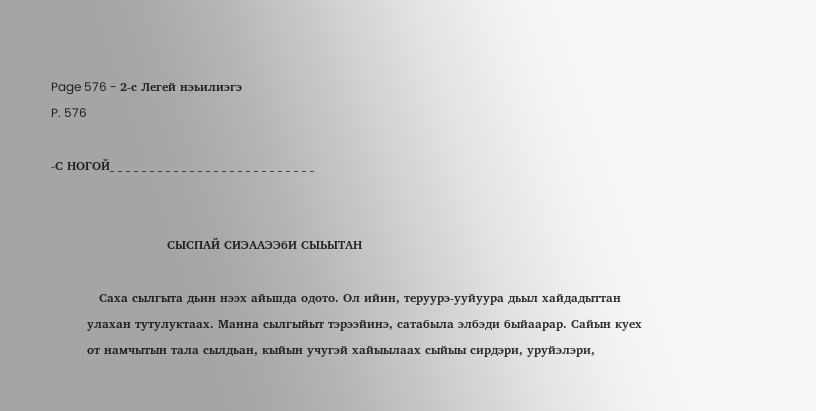Page 576 - 2-с Легей нэьилиэгэ
P. 576

-С НОГОЙ_ _ _ _ _ _ _ _ _ _ _ _ _ _ _ _ _ _ _ _ _ _ _ _ _ _


                             СЫСПАЙ СИЭААЭЭбИ СЫЬЫТАН

            Саха сылгыта дьин нээх айьшда одото. Ол ийин, теруурэ-ууйуура дьыл хайдадыттан
         улахан тутулуктаах. Манна сылгыйыт тэрээйинэ, сатабыла элбэди быйаарар. Сайын куех
         от намчытын тала сылдьан, кыйын учугэй хайыылаах сыйыы сирдэри, уруйэлэри,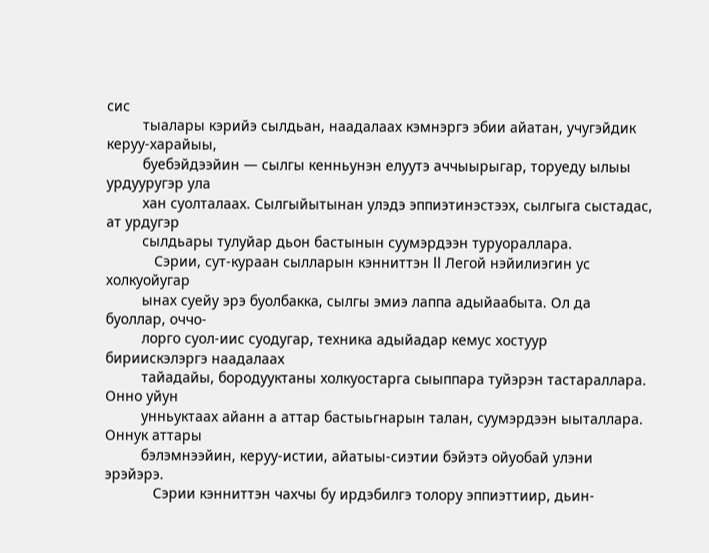сис
         тыалары кэрийэ сылдьан, наадалаах кэмнэргэ эбии айатан, учугэйдик керуу-харайыы,
         буебэйдээйин — сылгы кенньунэн елуутэ аччыырыгар, торуеду ылыы урдууругэр ула
         хан суолталаах. Сылгыйытынан улэдэ эппиэтинэстээх, сылгыга сыстадас, ат урдугэр
         сылдьары тулуйар дьон бастынын суумэрдээн туруораллара.
            Сэрии, сут-кураан сылларын кэнниттэн II Легой нэйилиэгин ус холкуойугар
         ынах суейу эрэ буолбакка, сылгы эмиэ лаппа адыйаабыта. Ол да буоллар, оччо-
         лорго суол-иис суодугар, техника адыйадар кемус хостуур бириискэлэргэ наадалаах
         тайадайы, бородууктаны холкуостарга сыыппара туйэрэн тастараллара. Онно уйун
         унньуктаах айанн а аттар бастыьгнарын талан, суумэрдээн ыыталлара. Оннук аттары
         бэлэмнээйин, керуу-истии, айатыы-сиэтии бэйэтэ ойуобай улэни эрэйэрэ.
            Сэрии кэнниттэн чахчы бу ирдэбилгэ толору эппиэттиир, дьин-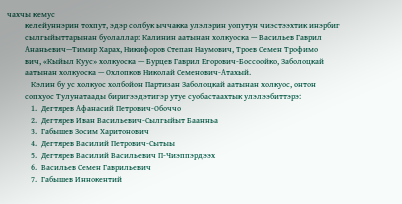чахчы кемус
         келейуннэрин тохпут, эдэр солбук ыччакка улэлэрин уопутун чиэстээхтик инэрбиг
         сылгыйыттарынан буолаллар: Калинин аатынан холкуоска — Васильев Гаврил
         Ананьевич—Тимир Харах, Никифоров Степан Наумович, Троев Семен Трофимо
         вич, «Кыйыл Куус» холкуоска — Бурцев Гаврил Егорович-Боссоойко, Заболоцкай
         аатынан холкуоска — Охлопков Николай Семенович-Атахый.
            Кэлин бу ус холкуос холбойон Партизан Заболоцкай аатынан холкуос, онтон
         сопхуос Тулунатаады биригээдэтигэр утуе суобастаахтык улэлээбиттэрэ:
            1.  Дегтярев Афанасий Петрович-Обоччо
            2.  Дегтярев Иван Васильевич-Сылгыйыт Баанньа
            3.  Габышев Зосим Харитонович
            4.  Дегтярев Василий Петрович-Сытыы
            5.  Дегтярев Василий Васильевич П-Чиэппэрдээх
            6.  Васильев Семен Гаврильевич
            7.  Габышев Иннокентий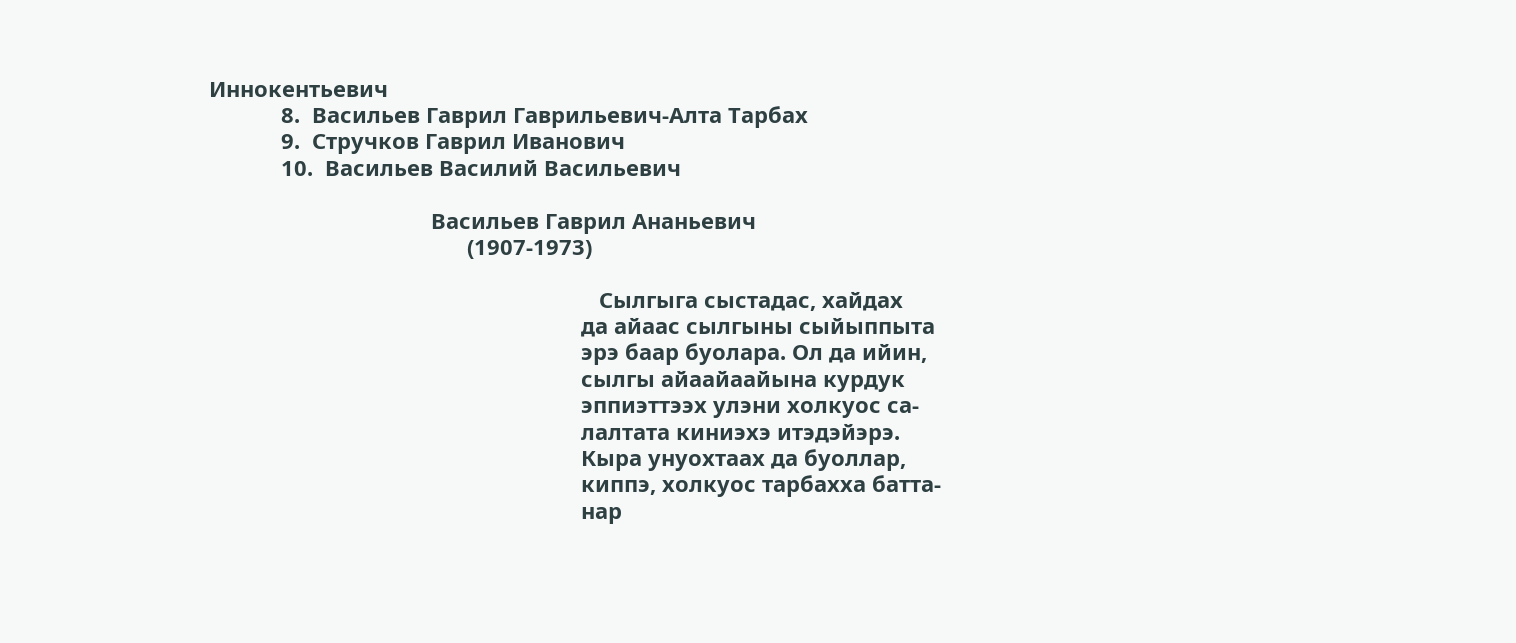Иннокентьевич
            8.  Васильев Гаврил Гаврильевич-Алта Тарбах
            9.  Стручков Гаврил Иванович
            10.  Васильев Василий Васильевич

                                     Васильев Гаврил Ананьевич
                                           (1907-1973)

                                                                 Сылгыга сыстадас, хайдах
                                                              да айаас сылгыны сыйыппыта
                                                              эрэ баар буолара. Ол да ийин,
                                                              сылгы айаайаайына курдук
                                                              эппиэттээх улэни холкуос са-
                                                              лалтата киниэхэ итэдэйэрэ.
                                                              Кыра унуохтаах да буоллар,
                                                              киппэ, холкуос тарбахха батта-
                                                              нар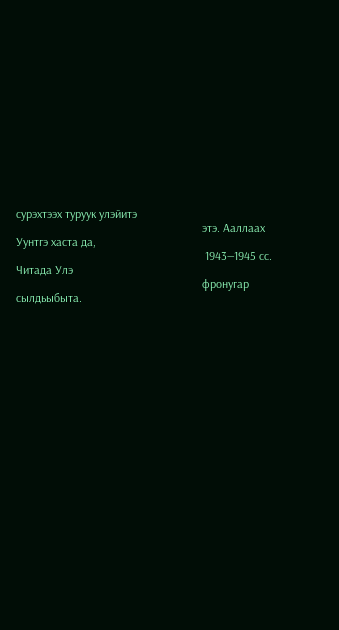сурэхтээх туруук улэйитэ
                                                              этэ. Ааллаах Уунтгэ хаста да,
                                                               1943—1945 сс. Читада Улэ
                                                              фронугар сылдьыбыта.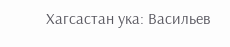Хагсастан ука: Васильев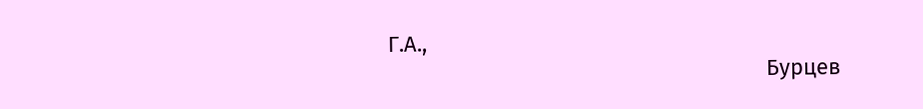Г.А.,
                                                               Бурцев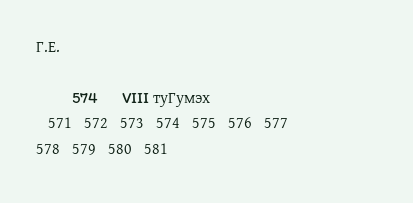Г.Е.

         574      VIII туГумэх
   571   572   573   574   575   576   577   578   579   580   581